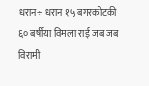धरान÷ धरान १५ बगरकोटकी ६० बर्षीया विमला राई जब जब विरामी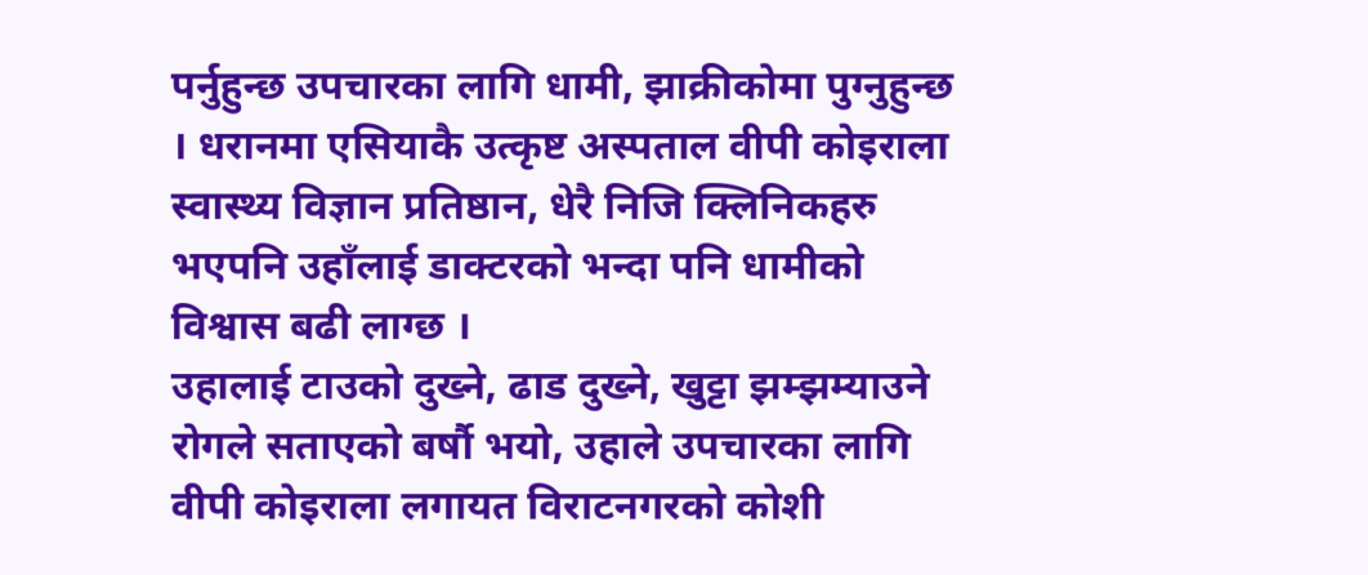पर्नुहुन्छ उपचारका लागि धामी, झाक्रीकोमा पुग्नुहुन्छ । धरानमा एसियाकै उत्कृष्ट अस्पताल वीपी कोइराला स्वास्थ्य विज्ञान प्रतिष्ठान, धेरै निजि क्लिनिकहरु भएपनि उहाँलाई डाक्टरको भन्दा पनि धामीको विश्वास बढी लाग्छ ।
उहालाई टाउको दुख्ने, ढाड दुख्ने, खुट्टा झम्झम्याउने रोगले सताएको बर्षौ भयो, उहाले उपचारका लागि वीपी कोइराला लगायत विराटनगरको कोशी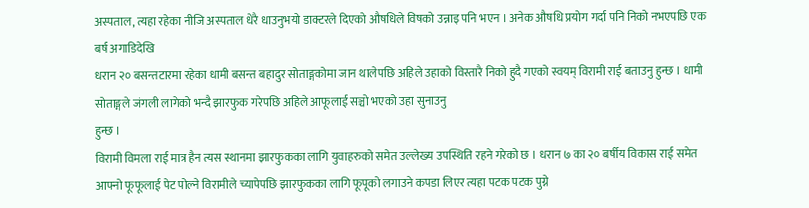अस्पताल, त्यहा रहेका नीजि अस्पताल धेरै धाउनुभयो डाक्टरले दिएको औषधिले विषको उन्नाइ पनि भएन । अनेक औषधि प्रयोग गर्दा पनि निको नभएपछि एक बर्ष अगाडिदेखि
धरान २० बसन्तटारमा रहेका धामी बसन्त बहादुर सोताङ्गकोमा जान थालेपछि अहिले उहाको विस्तारै निको हुदै गएको स्वयम् विरामी राई बताउनु हुन्छ । धामी सोताङ्गले जंगली लागेको भन्दै झारफुक गरेपछि अहिले आफूलाई सञ्चो भएको उहा सुनाउनु
हुन्छ ।
विरामी विमला राई मात्र हैन त्यस स्थानमा झारफुकका लागि युवाहरुको समेत उल्लेख्य उपस्थिति रहने गरेको छ । धरान ७ का २० बर्षीय विकास राई समेत आफ्नो फूफूलाई पेट पोल्ने विरामीले च्यापेपछि झारफुकका लागि फूपूको लगाउने कपडा लिएर त्यहा पटक पटक पुग्ने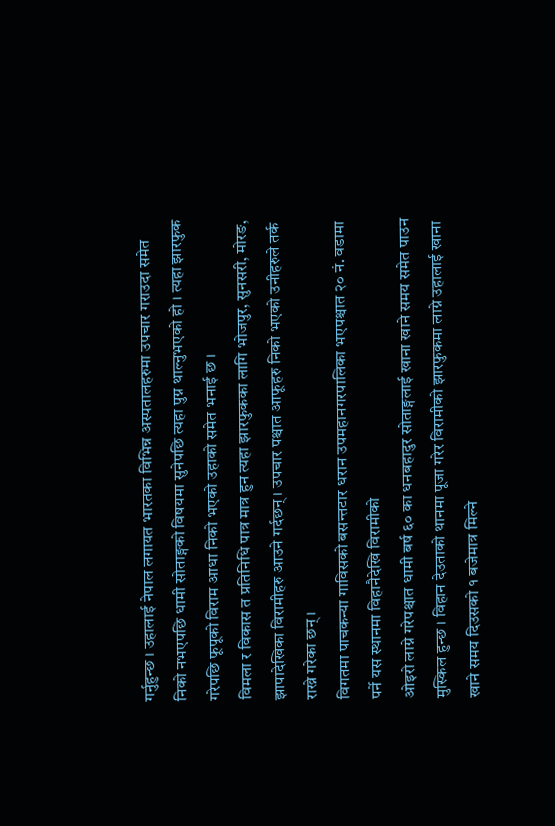गर्नुहुन्छ । उहालाई नेपाल लगायत भारतका विभिन्न अस्पतालहरुमा उपचार गराउदा समेत निको नभएपछि धामी सोताङ्गको विषयमा सुनेपछि त्यहा पुग्न थाल्नुभएको हो । त्यहा झारफुक गरेपछि फूपूको विराम आधा निको भएको उहाको समेत भनाई छ ।
विमला र विकास त प्रतिनिधि पात्र मात्र हुन त्यहा झारफुकका लागि भोजपुर, सुनसरी, मोरङ, झापादेखिका विरामीहरु आउने गर्दछन् । उपचार पश्चात आफूहरु निको भएको उनीहरुले तर्क राख्ने गरेका छन् ।
विगतमा पाचकन्या गाविसको बसन्तटार धरान उपमहानगरपालिका भएपश्चात २० नं. वडामा पर्ने यस स्थानमा विहानैदेखि विरामीको
ओइरो लाग्ने गरेपश्चात धामी बर्ष ६० का धनबहादुर सोताङ्गलाई खाना खाने समय समेत पाउन मुस्किल हुन्छ । विहान देउताको थानमा पूजा गरेर विरामीको झारफुकमा लाग्ने उहालाई खाना खाने समय दिउसको १ बजेमात्र मिल्ने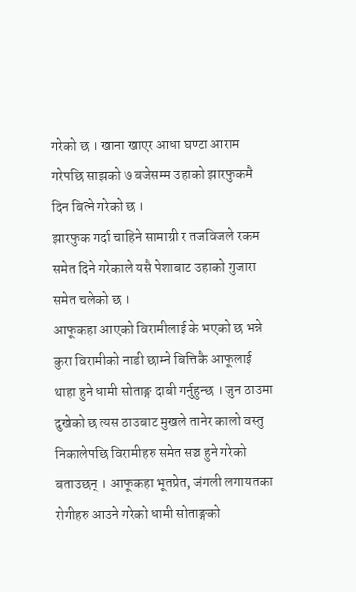गरेको छ । खाना खाएर आधा घण्टा आराम गरेपछि साझको ७ बजेसम्म उहाको झारफुकमै दिन बित्ने गरेको छ ।
झारफुक गर्दा चाहिने सामाग्री र तजविजले रकम समेत दिने गरेकाले यसै पेशाबाट उहाको गुजारा समेत चलेको छ ।
आफूकहा आएको विरामीलाई के भएको छ भन्ने कुरा विरामीको नाडी छाम्ने बित्तिकै आफूलाई थाहा हुने धामी सोताङ्ग दाबी गर्नुहुन्छ । जुन ठाउमा दुखेको छ त्यस ठाउबाट मुखले तानेर कालो वस्तु निकालेपछि विरामीहरु समेत सञ्च हुने गरेको बताउछन् । आफूकहा भूतप्रेत, जंगली लगायतका रोगीहरु आउने गरेको धामी सोताङ्गको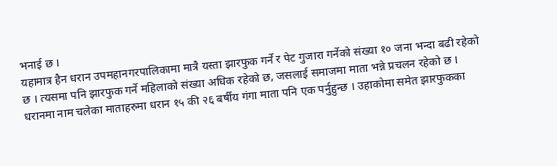भनाई छ ।
यहामात्र हैन धरान उपमहानगरपालिकामा मात्रै यस्ता झारफुक गर्ने र पेट गुजारा गर्नेको संख्या १० जना भन्दा बढी रहेको छ । त्यसमा पनि झारफुक गर्ने महिलाको संख्या अधिक रहेको छ, जसलाई समाजमा माता भन्ने प्रचलन रहेको छ । धरानमा नाम चलेका माताहरुमा धरान १५ की २६ बर्षीय गंगा माता पनि एक पर्नुहुन्छ । उहाकोमा समेत झारफुकका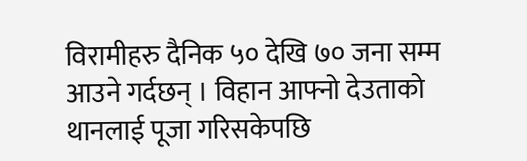विरामीहरु दैनिक ५० देखि ७० जना सम्म आउने गर्दछन् । विहान आफ्नो देउताको थानलाई पूजा गरिसकेपछि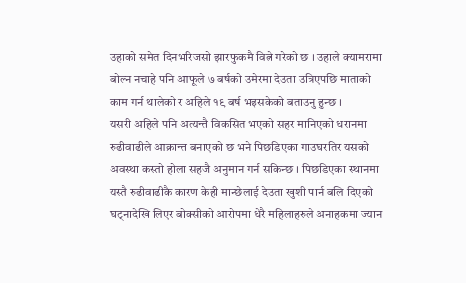उहाको समेत दिनभरिजसो झारफुकमै वित्ने गरेको छ । उहाले क्यामरामा बोल्न नचाहे पनि आफूले ७ बर्षको उमेरमा देउता उत्रिएपछि माताको काम गर्न थालेको र अहिले १९ बर्ष भइसकेको बताउनु हुन्छ ।
यसरी अहिले पनि अत्यन्तै विकसित भएको सहर मानिएको धरानमा रुढीवाढीले आक्रान्त बनाएको छ भने पिछडिएका गाउघरतिर यसको अवस्था कस्तो होला सहजै अनुमान गर्न सकिन्छ । पिछडिएका स्थानमा यस्तै रुढीवाढीकै कारण केही मान्छेलाई देउता खुशी पार्न बलि दिएको घट्नादेखि लिएर बोक्सीको आरोपमा धेरै महिलाहरुले अनाहकमा ज्यान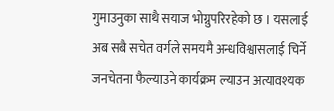गुमाउनुका साथै सयाज भोग्नुपरिरहेको छ । यसलाई अब सबै सचेत वर्गले समयमै अन्धविश्वासलाई चिर्ने जनचेतना फैल्याउने कार्यक्रम ल्याउन अत्यावश्यक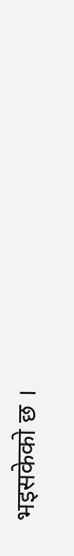भइसकेको छ ।